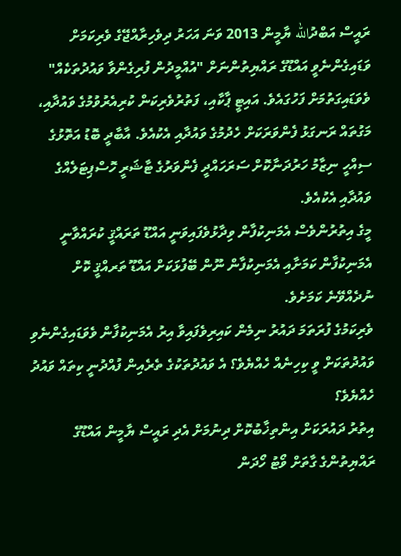ރައީސް އަބްދުالله ޔާމީން 2013 ވަނަ އަހަރު ދިވެހިރާއްޖޭގެ ވެރިކަމަށް ވަޑައިގެންނެވީ އައްޑޫގެ ރައްޔިތުންނަށް "އުއްމީދުން ފުރިގެންވާ ވައުދުތަކެއް" ވެވަޑައިގަތުމަށް ފަހުގައެވެ. އައިޓީ ޕާކާއި، ފަތުރުވެރިކަން ކުރިއެރުވުމުގެ ވައުދާއި، މަގުތައް ރަނގަޅު ފެންވަރަކަށް ހެދުމުގެ ވައުދާއި އެކުއެވެ. އާބާދީ ބޮޑު އަތޮޅުގެ ސިއްހީ ނިޒާމު ހަރުދަނާކޮށް ސަރަހައްދީ ފެންވަރުގެ ޓާޝަރީ ހޮސްޕިޓަލެއްގެ ވައުދާއި އެކުއެވެ.
މީގެ އިތުރުންވެސް އެމަނިކުފާން ވިދާޅުވެފައިވަނީ އައްޑޫ ތަރައްޤީ ކުރައްވާނީ އެމަނިކުފާން ކަމަށާއި އެމަނިކުފާން ނޫން ބޭފުޅަކަށް އައްޑޫ ތަރއްޤީ ކޮށް ނުދެއްވޭނެ ކަމަށެވެ.
ވެރިކަމުގެ ފުރަތަމަ ދައުރު ނިމެން ކައިރިވެފައިވާ އިރު އެމަނިކުފާން ވެވަޑައިގެންނެވި ވައުދުތަކަށް ވީ ކިހިނެއް ހެއްޔެވެ؟ އެ ވައުދުތަކުގެ ތެރެއިން ފުއްދުނީ ކިތައް ވައުދު ހެއްޔެވެ؟
އިތުރު ދައުރަކަށް އިންތިޚާބުކޮށް ދިނުމަށް އެދި ރައީސް ޔާމީން އައްޑޫގެ ރައްޔިތުންގެ ގާތަށް ވޯޓު ހޯދަން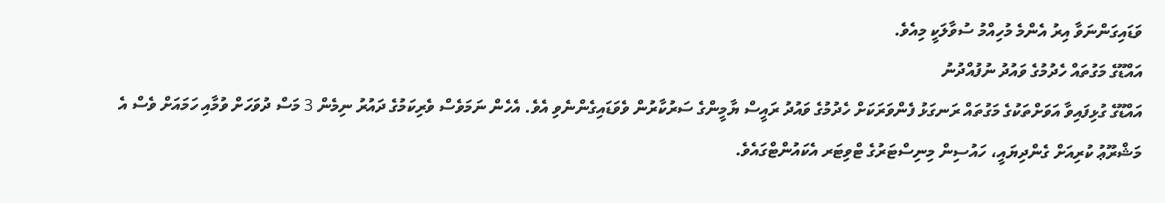ވަޑައިގަންނަވާ އިރު އެންމެ މުހިއްމު ސުވާލަކީ މިއެވެ.
އައްޑޫގެ މަގުތައް ހެދުމުގެ ވައުދު ނުފުއްދުނު
އައްޑޫގެ ގުޅިފައިވާ އަވަށްތަކުގެ މަގުތައް ރަނގަޅު ފެންވަރަކަށް ހެދުމުގެ ވައުދު ރައީސް ޔާމީންގެ ސަރުކާރުން ވެވަޑައިގެންނެވި އެވެ. އެހެން ނަމަވެސް ވެރިކަމުގެ ދައުރު ނިމެން 3 މަސް ދުވަހަށް ވުމާއި ހަމައަށް ވެސް އެ މަޝްރޫޢު ކުރިއަށް ގެންދިޔައީ، ހައުސިން މިނިސްޓަރުގެ ޓްވިޓަރ އެކައުންޓްގައެވެ.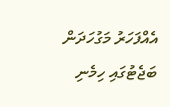އެއްފަހަރު މަގުހަދަން ބަޖެޓުގައި ހިމެނި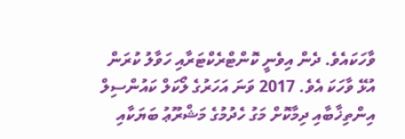ވާހަކައެވެ. ދެން އިވެނީ ކޮންޓްރެކްޓަރާއި ހަވާލު ކުރަން އުޅޭ ވާހަކަ އެވެ. 2017 ވަނަ އަހަރުގެ ލޯކަލް ކައުންސިލް އިންތިޚާބާއި ދިމާކޮށް މަގު ހެދުމުގެ މަޝްރޫޢު ބަޔަކާއި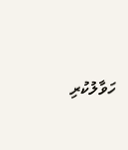ހަވާލުކުރި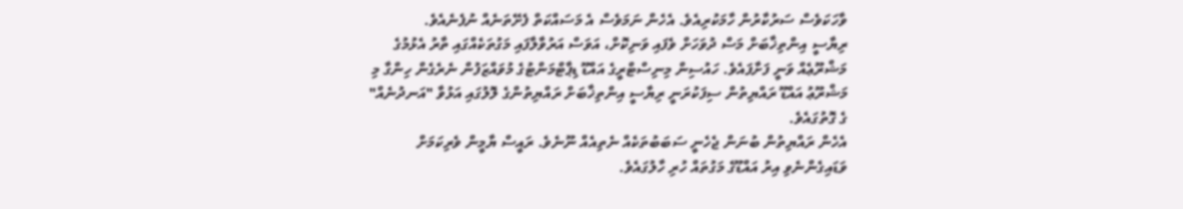ވާހަކަވެސް ސަރުކާރުން ހާމަކުރިއެވެ. އެހެން ނަމަވެސް އެ މަސައްކަތް ފެށޭތަނެއް ނުފެނެއެވެ.
ރިޔާސީ އިންތިޚާބަށް މަސް ދުވަހަށް ވެފައި ވަނިކޮށް، އަވަސް އަރުވާލާފައި މަގުތަކެއްގައި ތާރު އެޅުމުގެ މަޝްރޫޢެއް ވަނީ ފަށާފައެވެ. ހައުސިން މިނިސްޓްރީގެ އައްޑޫ ޑިޕާޓްމަންޓުގެ މުވައްޒަފުން ނެރެގެން ހިންގާ މި މަޝްރޫޢު އައްޑޫ ރައްޔިތުން ސިފަކުރަނީ ރިޔާސީ އިންތިޚާބަށް ރައްޔިތުންގެ ލޮލުގައި އަޅުވާ "އަނދުނެއް" ގެ ގޮތުގައެވެ.
އެހެން ރައްޔިތުން ބުނަން ޖެހެނީ ސަބަބުތަކެއް ނެތިއެއް ނޫނެވެ. ރައީސް ޔާމީން ވެރިކަމަށް ވަޑައިގެންނެވި އިރު އައްޑޫގެ މަގުތައް ހުރި ހާލުގައެވެ.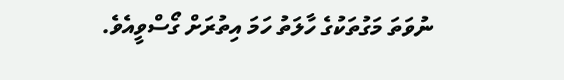ނުވަތަ މަގުތަކުގެ ހާލަތު ހަމަ އިތުރަށް ގޯސްވީއެވެ.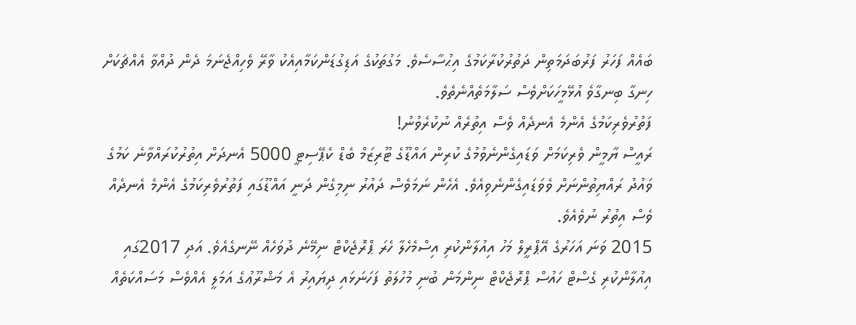ބައެއް ފަހަރު ފަރުބަދަމަތިން ދަތުރުކުރާކަމުގެ އިޙުސާސެވެ. މަގުތަކުގެ އަޑިގުޑަންކަމާއިއެކު ވާރޭ ވެހިއްޖެނަމަ ދެން ދުއްވާ އެއްޗަކަށް ހިނގާ ބިނގާވެ އުޅޭމީހަކަށްވެސް ސަލާމަތެއްނެތެވެ.
ފަތުރުވެރިކަމުގެ އެންމެ އެނދެއް ވެސް އިތުރެއް ނުކުރެވުނު!
ރައީސް ޔާމީން ވެރިކަމަށް ވަޑައިގެންނެވުމުގެ ކުރިން އައްޑޫގެ ޓޫރިޒަމް ބެޑް ކެޕޭސިޓީ 5000 އެނދަށް އިތުރުކުރައްވާނެ ކަމުގެ ވައުދު ރައްޔިތުންނަށް ވެވަޑައިގެންނެވިއެވެ. އެހެން ނަމަވެސް ދައުރު ނިމިގެން ދަނީ އައްޑޫގައި ފަތުރުވެރިކަމުގެ އެންމެ އެނދެއް ވެސް އިތުރު ނުވެއެވެ.
2015 ވަނަ އަހަރުގެ އޭޕްރީލް މަހު އިއުލާންކުރި އިސްމެހެލާ ހެރަ ޕްރޮޖެކްޓް ނިމޭނެ ދުވަހެއް ނޭނގެއެވެ. އަދި 2017ގައި އިއުލާންކުރި ގެސްޓް ހައުސް ޕްރޮޖެކްޓް ނިންމަން ބުނި މުހުލަތު ފަހަނަޅައި ދިޔައިރު އެ މަޝްރޫޢުގެ އަމަލީ އެއްވެސް މަސައްކަތެއް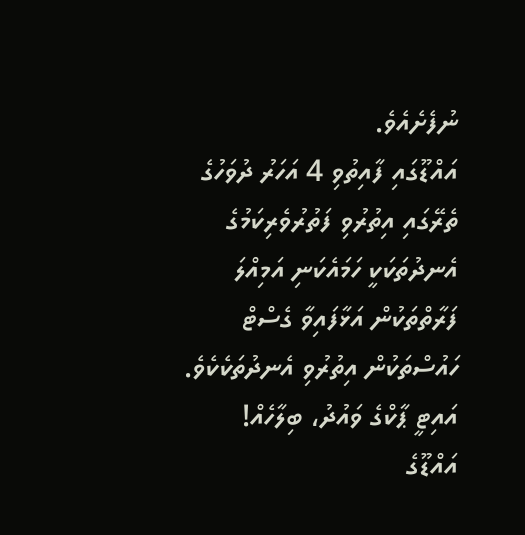ނުފެށެއެވެ.
އައްޑޫގައި ފާއިތުވި 4 އަހަރު ދުވަހުގެ ތެރޭގައި އިތުރުވި ފަތުރުވެރިކަމުގެ އެނދުތަކަކީ ހަމައެކަނި އަމިއްލަ ފަރާތްތަކުން އަޅާފައިވާ ގެސްޓް ހައުސްތަކުން އިތުރުވި އެނދުތަކެކެވެ.
އައިޓީ ޕާކްގެ ވައުދު، ބިލާހެއް!
އައްޑޫގެ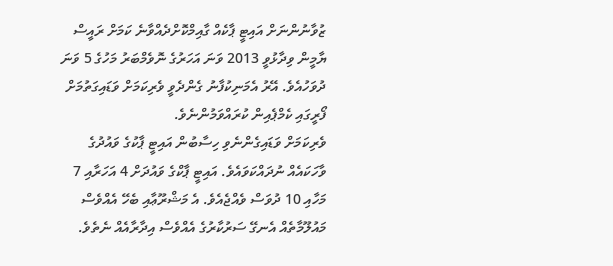ޒުވާނުންނަށް އައިޓީ ޕާކެއް ގާއިމްކޮށްދެއްވާނެ ކަމަށް ރައީސް ޔާމީން ވިދާޅުވީ 2013 ވަނަ އަހަރުގެ ނޮވެމްބަރު މަހުގެ 5 ވަނަ ދުވަހުއެވެ. އޭރު އެމަނިކުފާނު ގެންދެވީ ވެރިކަމަށް ވަޑައިގަތުމަށް ފޯރީގައި ކެމްޕެއިން ކުރައްވަމުންނެވެ.
ވެރިކަމަށް ވަޑައިގެންނެވި ހިސާބުން އައިޓީ ޕާކުގެ ވައުދުގެ ވާހަކައެއް ނުދައްކަވައެވެ. އައިޓީ ޕާކްގެ ވައުދަށް 4 އަހަރާއި 7 މަހާއި 10 ދުވަސް ވެއްޖެއެވެ. އެ މަޝްރޫޢާއި ބެހޭ އެއްވެސް މައުލޫމާތެއް އެނގޭ ސަރުކާރުގެ އެއްވެސް އިދާރާއެއް ނެތެވެ.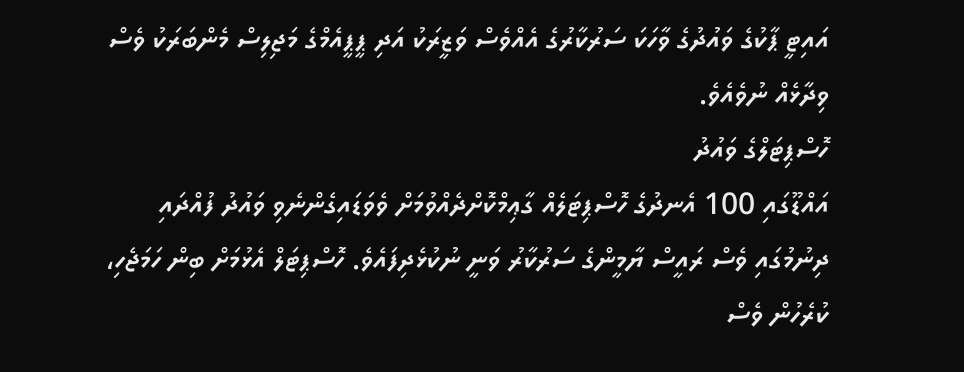އައިޓީ ޕާކުގެ ވައުދުގެ ވާހަކަ ސަރުކާރުގެ އެއްވެސް ވަޒީރަކު އަދި ޕީޕީއެމްގެ މަޖިލިސް މެންބަރަކު ވެސް ވިދާޅެއް ނުވެއެވެ.
ހޮސްޕިޓަލްގެ ވައުދު
އައްޑޫގައި 100 އެނދުގެ ހޮސްޕިޓަލެއް ގާޢިމްކޮށްދެއްވުމަށް ވެވަޑައިގެންނެވި ވައުދު ފުއްދައި ދިނުމުގައި ވެސް ރައީސް ޔާމީންގެ ސަރުކާރު ވަނީ ނުކުޅެދިފައެވެ. ހޮސްޕިޓަލް އެޅުމަށް ބިން ހަމަޖެހި، ކުރެހުން ވެސް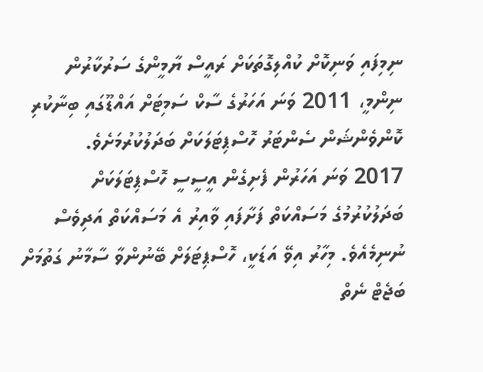ނިމިފައި ވަނިކޮށް ކުއްލިގޮތަކަށް ރައީސް ޔާމީންގެ ސަރުކާރުން ނިންމީ، 2011 ވަނަ އަހަރުގެ ސާކް ސަމިޓަށް އައްޑޫގައި ބިނާކުރި ކޮންވެންޝަން ސެންޓަރު ހޮސްޕިޓަލަކަށް ބަދަލުކުރުމަށެވެ.
2017 ވަނަ އަހަރުން ފެށިގެން އީސީސީ ހޮސްޕިޓަލަކަށް ބަދަލުކުރުމުގެ މަސައްކަތް ފަށާފައި ވާއިރު އެ މަސައްކަތް އަދިވެސް ނުނިމެއެވެ. މިހާރު އިވޭ އަޑަކީ، ހޮސްޕިޓަލަށް ބޭނުންވާ ސާމާނު ގަތުމަށް ބަޖެޓް ނެތް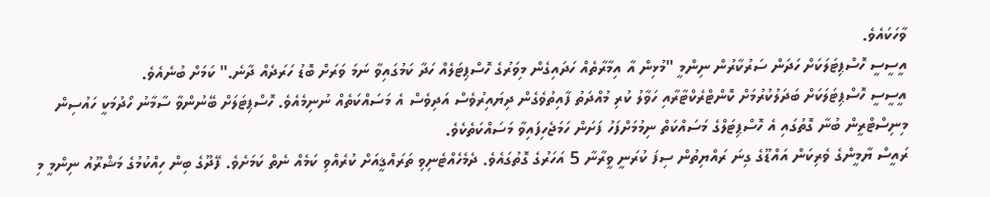ވާހަކައެވެ.
އީސީސީ ހޮސްޕިޓަލަކަށް ހަދަން ސަރުކާރުން ނިންމީ "މުޅިން އާ އިމާރާތެއް ހަދައިގެން މިވަރުގެ ހޮސްޕިޓަލެއް ހަދާ ކަމުގައިވާ ނަމަ ވަރަށް ބޮޑު ހަރަދެއް ދާނެ." ކަމަށް ބުނެއެވެ.
އީސީސީ ހޮސްޕިޓަލަކަށް ބަދަލުކުރުމަށް ކޮންޓްރެކްޓާރާއި ހަވާލު ކުރި މުއްދަތު ފާއިތުވެގެން ދިޔައިރުވެސް އަދިވެސް އެ މަސައްކަތެއް ނުނިމެއެވެ. ހޮސްޕިޓަލަށް ބޭނުންވާ ސާމާނު ހޯދުމަކީ ހައުސިން މިނިސްޓްރީން ބުނާ ގޮތުގައި އެ ހޮސްޕިޓަލްގެ މަސައްކަތް ނިމުމަށްފަހު ފަށަން ހަމަޖެހިފައިވާ މަސައްކަތެކެވެ.
ރައީސް ޔާމީންގެ ވެރިކަން އައްޑޫގެ ގިނަ ރައްޔިތުން ސިފަ ކުރަނީ ވީރާނާ 5 އަހަރުގެ ގޮތުގައެވެ. ދެމެހެއްޓެނިވި ތަރައްޤީއަށް ކުރެއްވި ކަމެއް ނެތް ކަމަށެވެ. ފޭދޫގެ ބިން ހިއްކުމުގެ މަޝްރޫއު ނިންމީ މި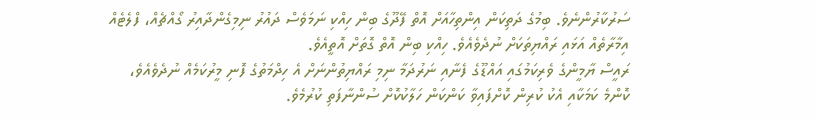ސަރުކާރުންނެވެ. ބިމުގެ ދަތިކަން އިންތިހާއަށް އޮތް ފޭދޫގެ ބިން ހިއްކި ނަމަވެސް ދައުރު ނިމިގެންދާއިރު ގޯއްޗެއް، ފްލެޓެއް އިމާރާތެއް އަޅައި ރައްޔިތަކަށް ނުދެވެއެވެ. ހިއްކި ބިން އޮތް ގޮތަށް އޮތީއެވެ.
ރައީސް ޔާމީންގެ ވެރިކަމުގައި އައްޑޫގެ ފެނާއި ނަރުދަމާ ނިމި ރައްޔިތުންނަށް އެ ހިދްމަތުގެ ފޮނި މީރުކަމެއް ނުދެވެއެވެ، ކޮންމެ ކަމަކާއި އެކު ކުރިން ކޮށްފައިވާ ކަންކަން ހަލާކުކޮށް ސުންނާފަތި ކުރުމެވެ.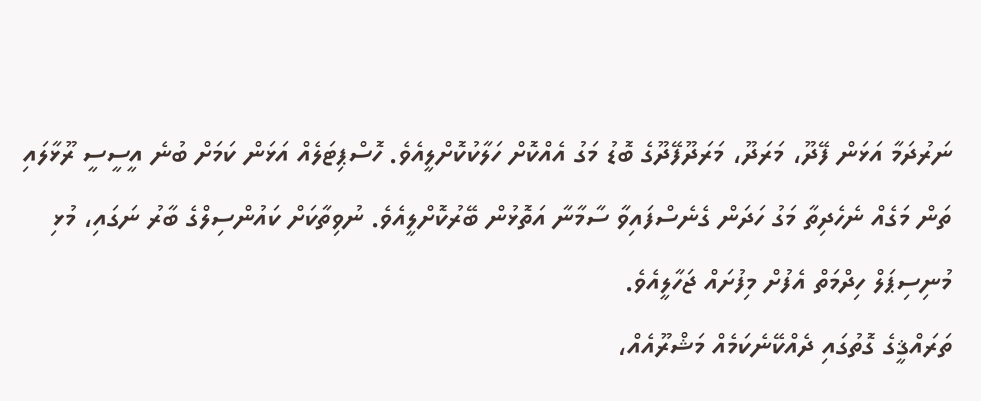ނަރުދަމާ އަޅަން ފޭދޫ، މަރަދޫ، މަރަދޫފޭދޫގެ ބޮޑު މަގު އެއްކޮށް ހަލާކުކޮށްލީއެވެ. ހޮސްޕިޓަލެއް އަޅަން ކަމަށް ބުނެ އީސީސީ ރޫޅާލައި ތަން މަގެއް ނެހެދިތާ މަގު ހަދަން ގެނެސްފައިވާ ސާމާނާ އަތޮޅުން ބޭރުކޮށްލީއެވެ. ނުވިތާކަށް ކައުންސިލްގެ ބާރު ނަގައި، މުޅި މުނިސިޕަލް ހިދްމަތް އެފުށް މިފުށައް ޖަހާލީއެވެ.
ތަރައްޤީގެ ގޮތުގައި ދެއްކޭނެކަމެއް މަޝްރޫއެއް،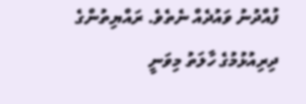ފުއްދުނު ވައުދެއް ނެތެވެ. ރައްޔިތުންގެ ދިރިއުޅުމުގެ ހާލަތު މިވަނީ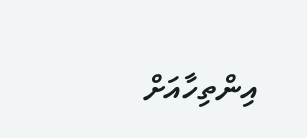އިންތިހާއަށް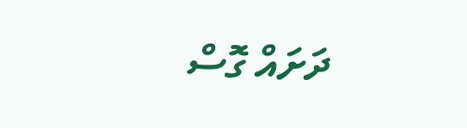ދަށައް ގޮސް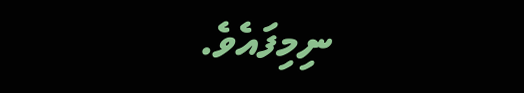ނިމިފައެވެ.